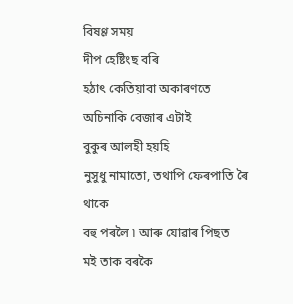বিষণ্ণ সময়
দীপ হেষ্টিংছ বৰি
হঠাৎ কেতিয়াবা অকাৰণতে
অচিনাকি বেজাৰ এটাই
বুকুৰ আলহী হয়হি
নুসুধু নামাতো, তথাপি ফেৰপাতি ৰৈ থাকে
বহু পৰলৈ ৷ আৰু যোৱাৰ পিছত
মই তাক বৰকৈ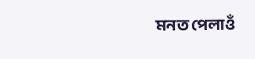মনত পেলাওঁ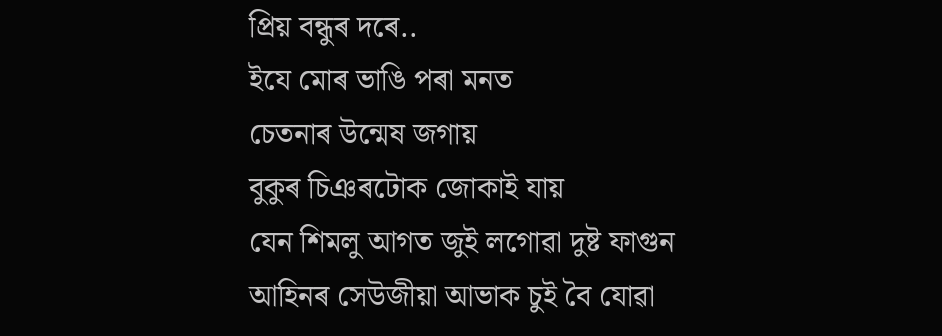প্ৰিয় বন্ধুৰ দৰে..
ইযে মোৰ ভাঙি পৰা মনত
চেতনাৰ উন্মেষ জগায়
বুকুৰ চিঞৰটোক জোকাই যায়
যেন শিমলু আগত জুই লগোৱা দুষ্ট ফাগুন
আহিনৰ সেউজীয়া আভাক চুই বৈ যোৱা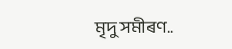মৃদু সমীৰণ..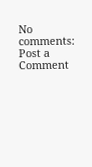No comments:
Post a Comment